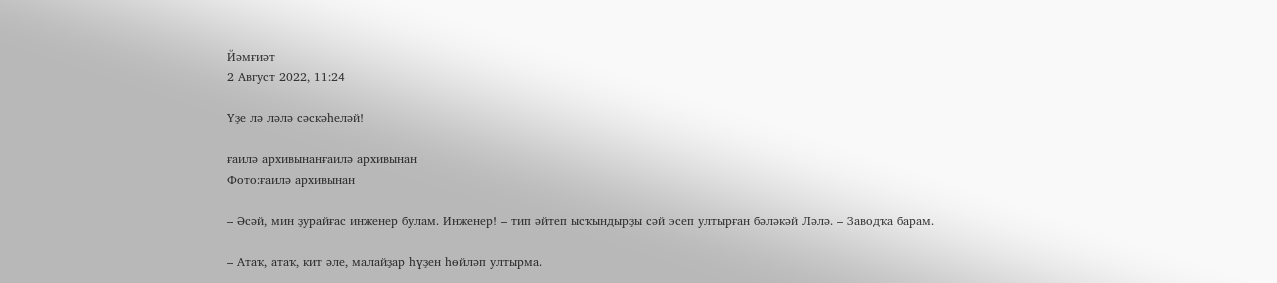Йәмғиәт
2 Август 2022, 11:24

Үҙе лә ләлә сәскәһеләй!

ғаилә архивынанғаилә архивынан
Фото:ғаилә архивынан

– Әсәй, мин ҙурайғас инженер булам. Инженер! – тип әйтеп ысҡындырҙы сәй эсеп ултырған бәләкәй Ләлә. – Заводҡа барам.

– Атаҡ, атаҡ, кит әле, малайҙар һүҙен һөйләп ултырма.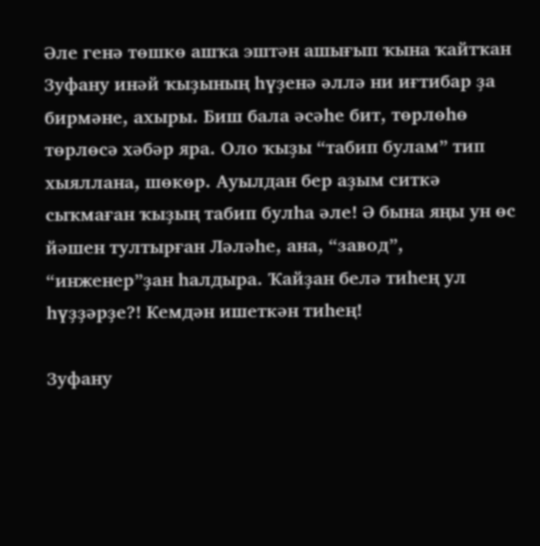Әле генә төшкө ашҡа эштән ашығып ҡына ҡайтҡан Зуфану инәй ҡыҙының һүҙенә әллә ни иғтибар ҙа бирмәне, ахыры. Биш бала әсәһе бит, төрлөһө төрлөсә хәбәр яра. Оло ҡыҙы “табип булам” тип хыяллана, шөкөр. Ауылдан бер аҙым ситкә сыҡмаған ҡыҙың табип булһа әле! Ә бына яңы ун өс йәшен тултырған Ләләһе, ана, “завод”, “инженер”ҙан һалдыра. Ҡайҙан белә тиһең ул һүҙҙәрҙе?! Кемдән ишеткән тиһең!

Зуфану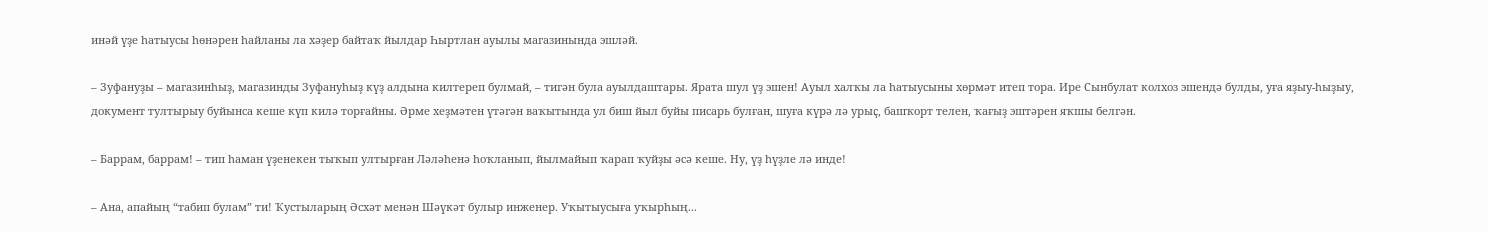инәй үҙе һатыусы һөнәрен һайланы ла хәҙер байтаҡ йылдар Һыртлан ауылы магазинында эшләй.

– Зуфануҙы – магазинһыҙ, магазинды Зуфануһыҙ күҙ алдына килтереп булмай, – тигән була ауылдаштары. Ярата шул үҙ эшен! Ауыл халҡы ла һатыусыны хөрмәт итеп тора. Ире Сынбулат колхоз эшендә булды, уға яҙыу-һыҙыу, документ тултырыу буйынса кеше күп килә торғайны. Әрме хеҙмәтен үтәгән ваҡытында ул биш йыл буйы писарь булған, шуға күрә лә урыҫ, башҡорт телен, ҡағыҙ эштәрен яҡшы белгән.

– Баррам, баррам! – тип һаман үҙенекен тыҡып ултырған Ләләһенә һоҡланып, йылмайып ҡарап ҡуйҙы әсә кеше. Ну, үҙ һүҙле лә инде!

– Ана, апайың “табип булам” ти! Ҡустыларың Әсхәт менән Шәүкәт булыр инженер. Уҡытыусыға уҡырһың...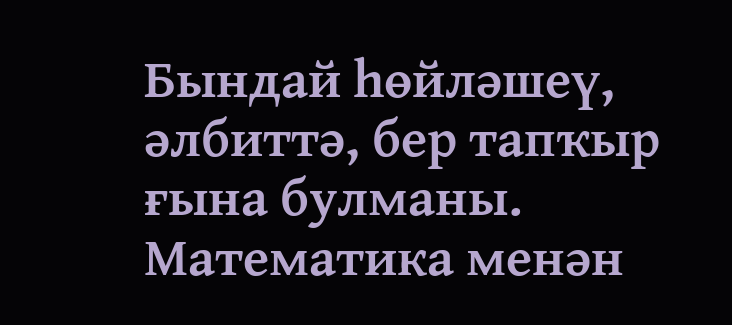Бындай һөйләшеү, әлбиттә, бер тапҡыр ғына булманы. Математика менән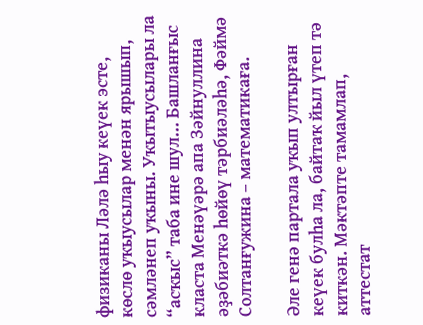физиканы Ләлә һыу кеүек эсте, көслө уҡыусылар менән ярышып, сәмләнеп уҡыны. Уҡытыусылары ла “асҡыс” таба ине шул... Башланғыс класта Менәүәрә апа Зәйнуллина әҙәбиәткә һөйөү тәрбиәләһә, Фәймә Солтанғужина – математикаға.

Әле генә партала уҡып ултырған кеүек булһа ла, байтаҡ йыл үтеп тә киткән. Мәктәпте тамамлап, аттестат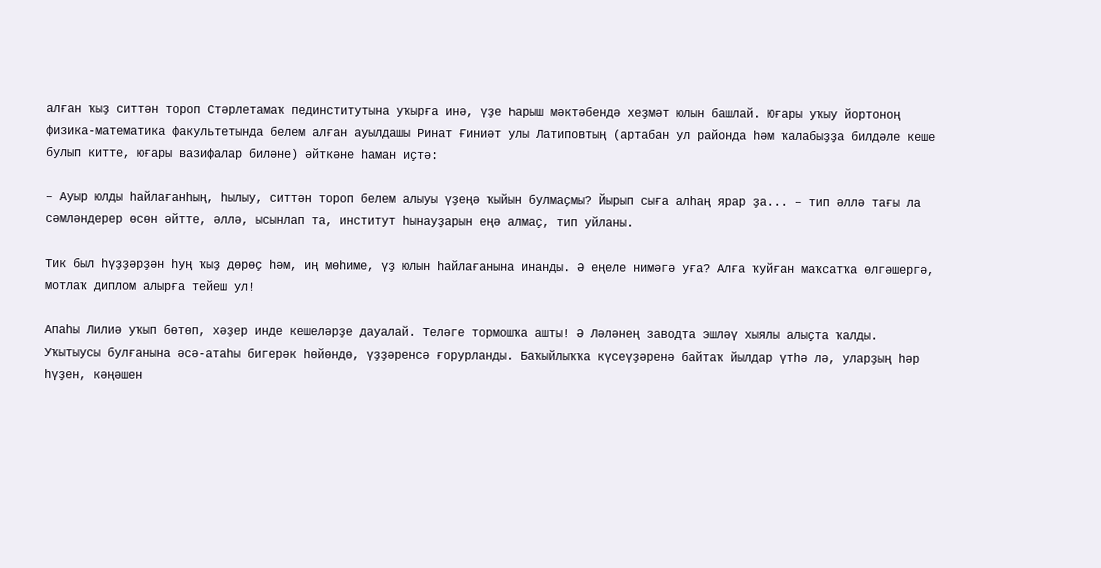алған ҡыҙ ситтән тороп Стәрлетамаҡ пединститутына уҡырға инә, үҙе Һарыш мәктәбендә хеҙмәт юлын башлай. Юғары уҡыу йортоноң физика-математика факультетында белем алған ауылдашы Ринат Ғиниәт улы Латиповтың (артабан ул районда һәм ҡалабыҙҙа билдәле кеше булып китте, юғары вазифалар биләне) әйткәне һаман иҫтә:

– Ауыр юлды һайлағанһың, һылыу, ситтән тороп белем алыуы үҙеңә ҡыйын булмаҫмы? Йырып сыға алһаң ярар ҙа... – тип әллә тағы ла сәмләндерер өсөн әйтте, әллә, ысынлап та, институт һынауҙарын еңә алмаҫ, тип уйланы.

Тик был һүҙҙәрҙән һуң ҡыҙ дөрөҫ һәм, иң мөһиме, үҙ юлын һайлағанына инанды. Ә еңеле нимәгә уға? Алға ҡуйған маҡсатҡа өлгәшергә, мотлаҡ диплом алырға тейеш ул!

Апаһы Лилиә уҡып бөтөп, хәҙер инде кешеләрҙе дауалай. Теләге тормошҡа ашты! Ә Ләләнең заводта эшләү хыялы алыҫта ҡалды. Уҡытыусы булғанына әсә-атаһы бигерәк һөйөндө, үҙҙәренсә ғорурланды. Баҡыйлыҡҡа күсеүҙәренә байтаҡ йылдар үтһә лә, уларҙың һәр һүҙен, кәңәшен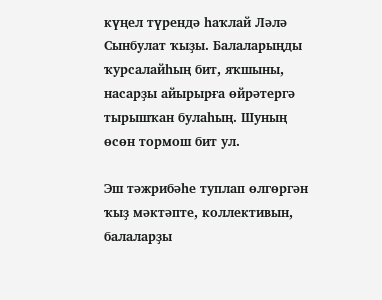күңел түрендә һаҡлай Ләлә Сынбулат ҡыҙы. Балаларыңды ҡурсалайһың бит, яҡшыны, насарҙы айырырға өйрәтергә тырышҡан булаһың. Шуның өсөн тормош бит ул.

Эш тәжрибәһе туплап өлгөргән ҡыҙ мәктәпте, коллективын, балаларҙы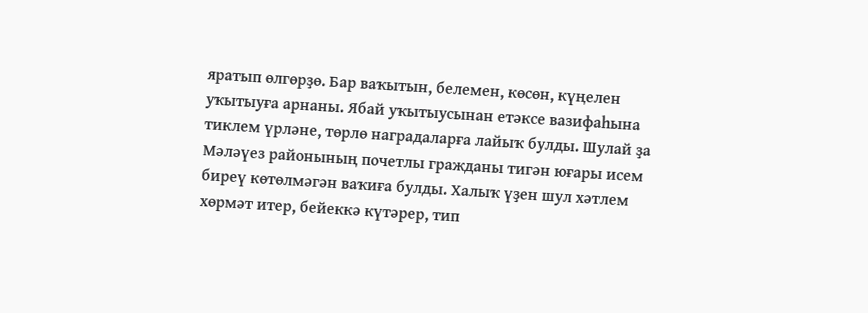яратып өлгөрҙө. Бар ваҡытын, белемен, көсөн, күңелен уҡытыуға арнаны. Ябай уҡытыусынан етәксе вазифаһына тиклем үрләне, төрлө наградаларға лайыҡ булды. Шулай ҙа Мәләүез районының почетлы гражданы тигән юғары исем биреү көтөлмәгән ваҡиға булды. Халыҡ үҙен шул хәтлем хөрмәт итер, бейеккә күтәрер, тип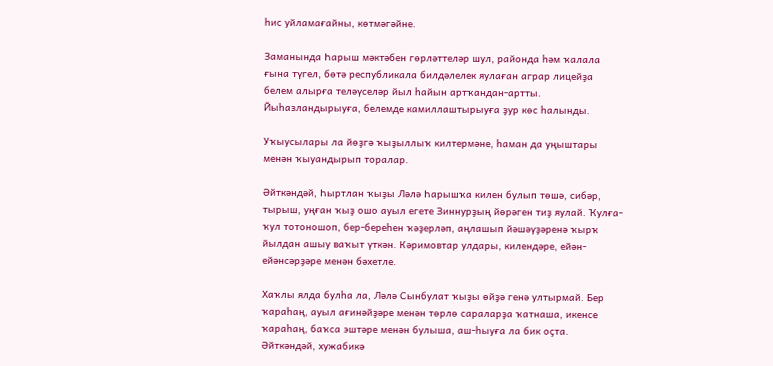һис уйламағайны, көтмәгәйне.

Заманында Һарыш мәктәбен гөрләттеләр шул, районда һәм ҡалала ғына түгел, бөтә республикала билдәлелек яулаған аграр лицейҙа белем алырға теләүселәр йыл һайын артҡандан-артты. Йыһазландырыуға, белемде камиллаштырыуға ҙур көс һалынды.

Уҡыусылары ла йөҙгә ҡыҙыллыҡ килтермәне, һаман да уңыштары менән ҡыуандырып торалар.

Әйткәндәй, Һыртлан ҡыҙы Ләлә Һарышҡа килен булып төшә, сибәр, тырыш, уңған ҡыҙ ошо ауыл егете Зиннурҙың йөрәген тиҙ яулай. Ҡулға-ҡул тотоношоп, бер-береһен ҡәҙерләп, аңлашып йәшәүҙәренә ҡырҡ йылдан ашыу ваҡыт үткән. Кәримовтар улдары, килендәре, ейән-ейәнсәрҙәре менән бәхетле.

Хаҡлы ялда булһа ла, Ләлә Сынбулат ҡыҙы өйҙә генә ултырмай. Бер ҡараһаң, ауыл ағинәйҙәре менән төрлө сараларҙа ҡатнаша, икенсе ҡараһаң, баҡса эштәре менән булыша, аш-һыуға ла бик оҫта. Әйткәндәй, хужабикә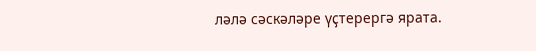ләлә сәскәләре үҫтерергә ярата.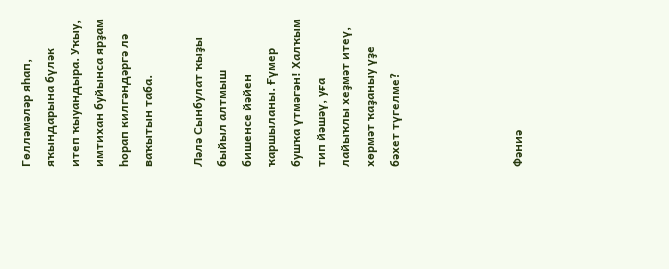Гөлләмәләр яһап, яҡындарына бүләк итеп ҡыуандыра. Уҡыу, имтихан буйынса ярҙам һорап килгәндәргә лә ваҡытын таба.

Ләлә Сынбулат ҡыҙы быйыл алтмыш бишенсе йәйен ҡаршыланы. Ғүмер бушҡа үтмәгән! Халҡым тип йәшәү, уға лайыҡлы хеҙмәт итеү, хөрмәт ҡаҙаныу үҙе бәхет түгелме?




Фәниә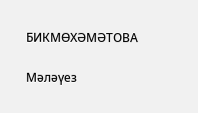БИКМӨХӘМӘТОВА

Мәләүез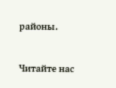районы.

Читайте нас